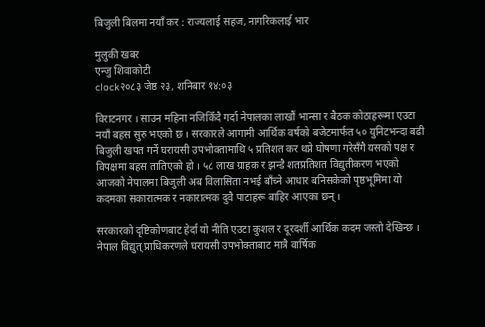बिजुली बिलमा नयाँ कर : राज्यलाई सहज, नागरिकलाई भार

मुलुकी खबर
एन्जु शिवाकोटी
clock२०८३ जेष्ठ २३, शनिबार १४:०३

विराटनगर । साउन महिना नजिकिँदै गर्दा नेपालका लाखौं भान्सा र बैठक कोठाहरूमा एउटा नयाँ बहस सुरु भएको छ । सरकारले आगामी आर्थिक वर्षको बजेटमार्फत ५० युनिटभन्दा बढी बिजुली खपत गर्ने घरायसी उपभोक्तामाथि ५ प्रतिशत कर थप्ने घोषणा गरेसँगै यसको पक्ष र विपक्षमा बहस तातिएको हो । ५८ लाख ग्राहक र झन्डै शतप्रतिशत विद्युतीकरण भएको आजको नेपालमा बिजुली अब विलासिता नभई बाँच्ने आधार बनिसकेको पृष्ठभूमिमा यो कदमका सकारात्मक र नकारात्मक दुवै पाटाहरू बाहिर आएका छन् ।

सरकारको दृष्टिकोणबाट हेर्दा यो नीति एउटा कुशल र दूरदर्शी आर्थिक कदम जस्तो देखिन्छ । नेपाल विद्युत् प्राधिकरणले घरायसी उपभोक्ताबाट मात्रै वार्षिक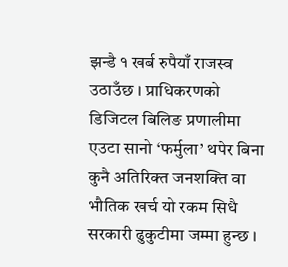झन्डै १ खर्ब रुपैयाँ राजस्व उठाउँछ । प्राधिकरणको डिजिटल बिलिङ प्रणालीमा एउटा सानो ‘फर्मुला’ थपेर बिना कुनै अतिरिक्त जनशक्ति वा भौतिक खर्च यो रकम सिधै सरकारी ढुकुटीमा जम्मा हुन्छ ।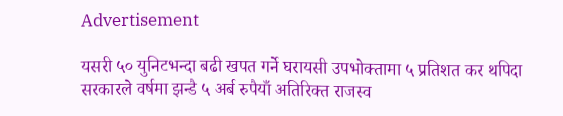Advertisement

यसरी ५० युनिटभन्दा बढी खपत गर्ने घरायसी उपभोक्तामा ५ प्रतिशत कर थपिदा सरकारले वर्षमा झन्डै ५ अर्ब रुपैयाँ अतिरिक्त राजस्व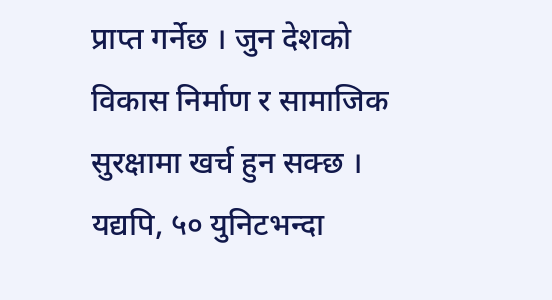प्राप्त गर्नेछ । जुन देशको विकास निर्माण र सामाजिक सुरक्षामा खर्च हुन सक्छ । यद्यपि, ५० युनिटभन्दा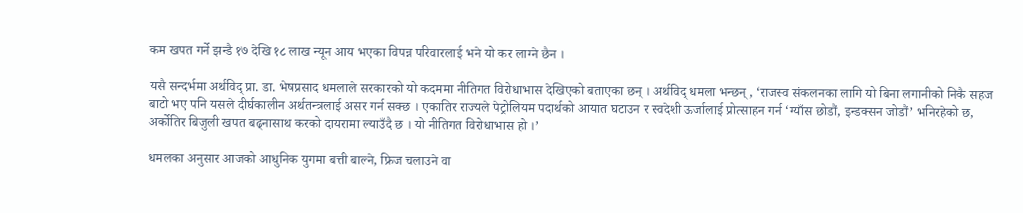कम खपत गर्ने झन्डै १७ देखि १८ लाख न्यून आय भएका विपन्न परिवारलाई भने यो कर लाग्ने छैन ।

यसै सन्दर्भमा अर्थविद् प्रा. डा. भेषप्रसाद धमलाले सरकारको यो कदममा नीतिगत विरोधाभास देखिएको बताएका छन् । अर्थविद् धमला भन्छन्, ‘राजस्व संकलनका लागि यो बिना लगानीको निकै सहज बाटो भए पनि यसले दीर्घकालीन अर्थतन्त्रलाई असर गर्न सक्छ । एकातिर राज्यले पेट्रोलियम पदार्थको आयात घटाउन र स्वदेशी ऊर्जालाई प्रोत्साहन गर्न ‘ग्याँस छोडौं, इन्डक्सन जोडौं’ भनिरहेको छ, अर्कोतिर बिजुली खपत बढ्नासाथ करको दायरामा ल्याउँदै छ । यो नीतिगत विरोधाभास हो ।’

धमलका अनुसार आजको आधुनिक युगमा बत्ती बाल्ने, फ्रिज चलाउने वा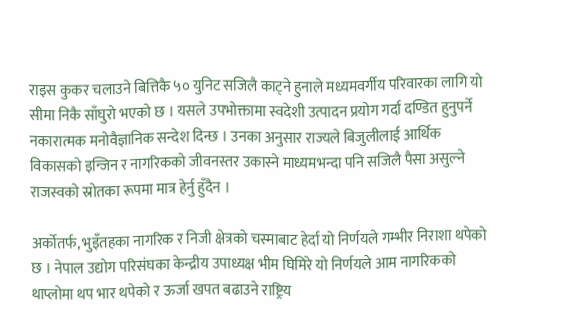राइस कुकर चलाउने बित्तिकै ५० युनिट सजिलै काट्ने हुनाले मध्यमवर्गीय परिवारका लागि यो सीमा निकै साँघुरो भएको छ । यसले उपभोक्तामा स्वदेशी उत्पादन प्रयोग गर्दा दण्डित हुनुपर्ने नकारात्मक मनोवैज्ञानिक सन्देश दिन्छ । उनका अनुसार राज्यले बिजुलीलाई आर्थिक विकासको इन्जिन र नागरिकको जीवनस्तर उकास्ने माध्यमभन्दा पनि सजिलै पैसा असुल्ने राजस्वको स्रोतका रूपमा मात्र हेर्नु हुँदैन ।

अर्कोतर्फ, भुइँतहका नागरिक र निजी क्षेत्रको चस्माबाट हेर्दा यो निर्णयले गम्भीर निराशा थपेको छ । नेपाल उद्योग परिसंघका केन्द्रीय उपाध्यक्ष भीम घिमिरे यो निर्णयले आम नागरिकको थाप्लोमा थप भार थपेको र ऊर्जा खपत बढाउने राष्ट्रिय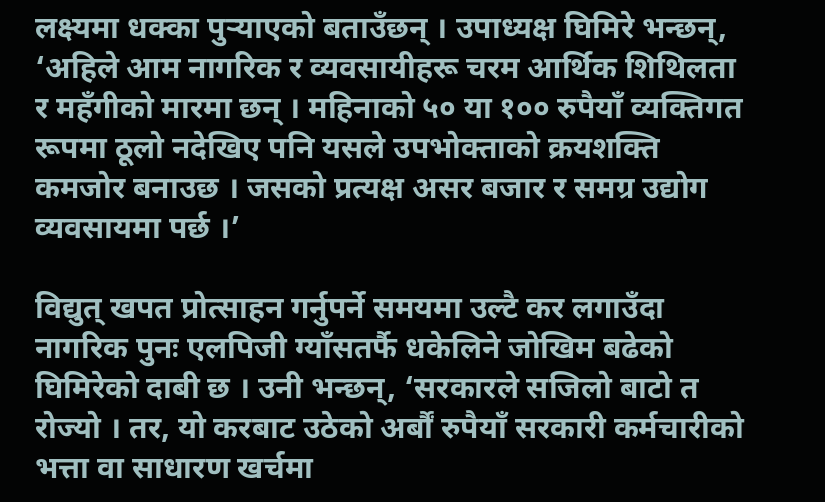लक्ष्यमा धक्का पुर्‍याएको बताउँछन् । उपाध्यक्ष घिमिरे भन्छन्, ‘अहिले आम नागरिक र व्यवसायीहरू चरम आर्थिक शिथिलता र महँगीको मारमा छन् । महिनाको ५० या १०० रुपैयाँ व्यक्तिगत रूपमा ठूलो नदेखिए पनि यसले उपभोक्ताको क्रयशक्ति कमजोर बनाउछ । जसको प्रत्यक्ष असर बजार र समग्र उद्योग व्यवसायमा पर्छ ।’

विद्युत् खपत प्रोत्साहन गर्नुपर्ने समयमा उल्टै कर लगाउँदा नागरिक पुनः एलपिजी ग्याँसतर्फै धकेलिने जोखिम बढेको घिमिरेको दाबी छ । उनी भन्छन्, ‘सरकारले सजिलो बाटो त रोज्यो । तर, यो करबाट उठेको अर्बौं रुपैयाँ सरकारी कर्मचारीको भत्ता वा साधारण खर्चमा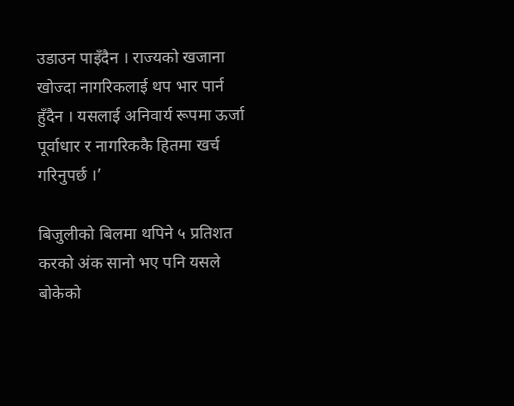उडाउन पाइँदैन । राज्यको खजाना खोज्दा नागरिकलाई थप भार पार्न हुँदैन । यसलाई अनिवार्य रूपमा ऊर्जा पूर्वाधार र नागरिककै हितमा खर्च गरिनुपर्छ ।’

बिजुलीको बिलमा थपिने ५ प्रतिशत करको अंक सानो भए पनि यसले बोकेको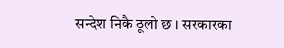सन्देश निकै ठूलो छ । सरकारका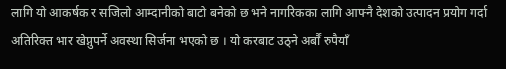लागि यो आकर्षक र सजिलो आम्दानीको बाटो बनेको छ भने नागरिकका लागि आफ्नै देशको उत्पादन प्रयोग गर्दा अतिरिक्त भार खेप्नुपर्ने अवस्था सिर्जना भएको छ । यो करबाट उठ्ने अर्बौं रुपैयाँ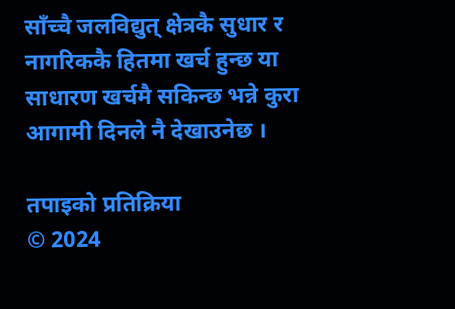साँच्चै जलविद्युत् क्षेत्रकै सुधार र नागरिककै हितमा खर्च हुन्छ या साधारण खर्चमै सकिन्छ भन्ने कुरा आगामी दिनले नै देखाउनेछ ।

तपाइको प्रतिक्रिया
© 2024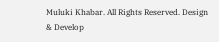Muluki Khabar. All Rights Reserved. Design & Develop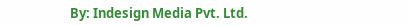By: Indesign Media Pvt. Ltd.